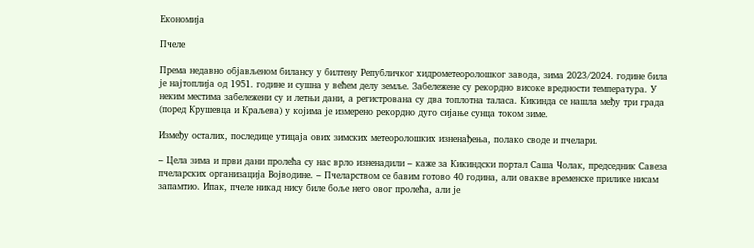Економија

Пчеле

Према недавно објављеном билансу у билтену Републичког хидрометеоролошког завода, зима 2023/2024. године била је најтоплија од 1951. године и сушна у већем делу земље. Забележене су рекордно високе вредности температура. У неким местима забележени су и летњи дани, а регистрована су два топлотна таласа. Кикинда се нашла међу три града (поред Крушевца и Краљева) у којима је измерено рекордно дуго сијање сунца током зиме.

Између осталих, последице утицаја ових зимских метеоролошких изненађења, полако своде и пчелари.

– Цела зима и први дани пролећа су нас врло изненадили – каже за Кикиндски портал Саша Чолак, председник Савеза пчеларских организација Војводине. – Пчеларством се бавим готово 40 година, али овакве временске прилике нисам запамтио. Ипак, пчеле никад нису биле боље него овог пролећа, али је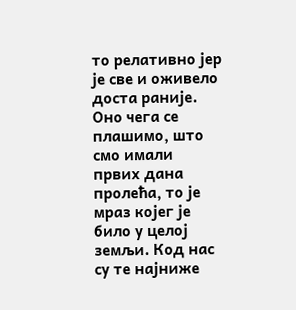то релативно јер је све и оживело доста раније. Оно чега се плашимо, што смо имали првих дана пролећа, то је мраз којег је било у целој земљи. Код нас су те најниже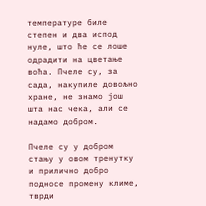температуре биле степен и два испод нуле, што ће се лоше одрадити на цветање воћа. Пчеле су, за сада, накупиле довољно хране, не знамо још шта нас чека, али се надамо добром.

Пчеле су у добром стању у овом тренутку и прилично добро подносе промену климе, тврди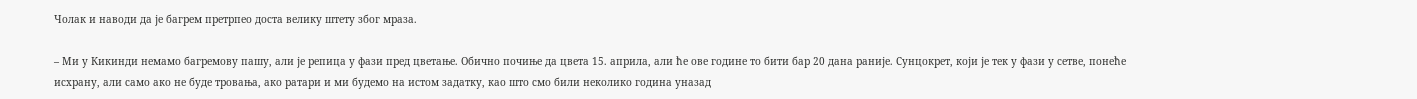Чолак и наводи да је багрем претрпео доста велику штету због мраза.

– Ми у Кикинди немамо багремову пашу, али је репица у фази пред цветање. Обично почиње да цвета 15. априла, али ће ове године то бити бар 20 дана раније. Сунцокрет, који је тек у фази у сетве, понеће исхрану, али само ако не буде тровања, ако ратари и ми будемо на истом задатку, као што смо били неколико година уназад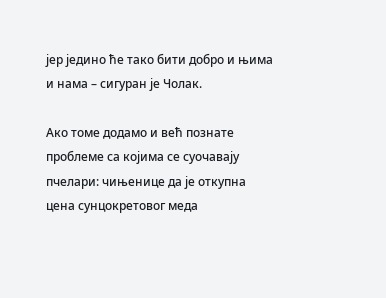јер једино ће тако бити добро и њима и нама – сигуран је Чолак.

Ако томе додамо и већ познате проблеме са којима се суочавају пчелари: чињенице да је откупна цена сунцокретовог меда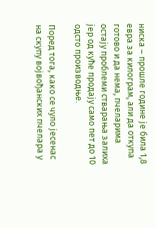ниска – прошле године је била 1,8 евра за килограм, али да откупа готово и да нема, пчеларима остају проблеми стварања залиха јер од куће продају само пет до 10 одсто производње.

Поред тога, како се чуло јесенас на скупу војвођанских пчелара у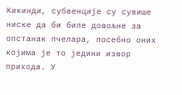Кикинди, субвенције су сувише ниске да би биле довољне за опстанак пчелара, посебно оних којима је то једини извор прихода. У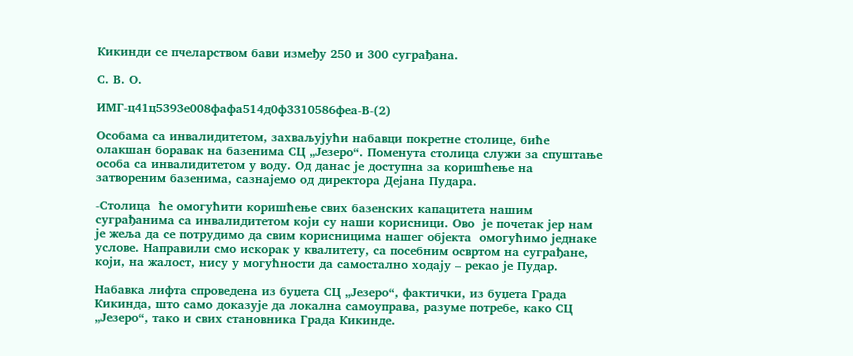Кикинди се пчеларством бави између 250 и 300 суграђана.

С. В. О.

ИМГ-ц41ц5393е008фафа514д0ф3310586феа-В-(2)

Особама са инвалидитетом, захваљујући набавци покретне столице, биће олакшан боравак на базенима СЦ „Језеро“. Поменута столица служи за спуштање особа са инвалидитетом у воду. Од данас је доступна за коришћење на затвореним базенима, сазнајемо од директора Дејана Пудара.

-Столица  ће омогућити коришћење свих базенских капацитета нашим суграђанима са инвалидитетом који су наши корисници. Ово  је почетак јер нам је жеља да се потрудимо да свим корисницима нашег објекта  омогућимо једнаке услове. Направили смо искорак у квалитету, са посебним освртом на суграђане, који, на жалост, нису у могућности да самостално ходају – рекао је Пудар.

Набавка лифта спроведена из буџета СЦ „Језеро“, фактички, из буџета Града Кикинда, што само доказује да локална самоуправа, разуме потребе, како СЦ „Језеро“, тако и свих становника Града Кикинде.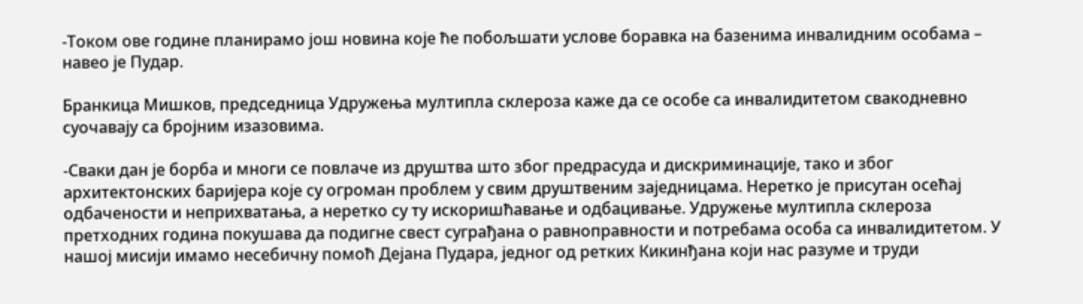-Током ове године планирамо још новина које ће побољшати услове боравка на базенима инвалидним особама – навео је Пудар.

Бранкица Мишков, председница Удружења мултипла склероза каже да се особе са инвалидитетом свакодневно суочавају са бројним изазовима.

-Сваки дан је борба и многи се повлаче из друштва што због предрасуда и дискриминације, тако и због архитектонских баријера које су огроман проблем у свим друштвеним заједницама. Неретко је присутан осећај одбачености и неприхватања, а неретко су ту искоришћавање и одбацивање. Удружење мултипла склероза претходних година покушава да подигне свест суграђана о равноправности и потребама особа са инвалидитетом. У нашој мисији имамо несебичну помоћ Дејана Пудара, једног од ретких Кикинђана који нас разуме и труди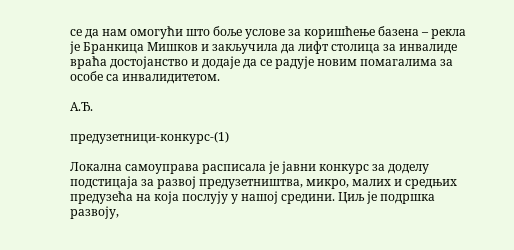се да нам омогући што боље услове за коришћење базена – рекла је Бранкица Мишков и закључила да лифт столица за инвалиде враћа достојанство и додаје да се радује новим помагалима за особе са инвалидитетом.

А.Ђ.

предузетници-конкурс-(1)

Локална самоуправа расписала је јавни конкурс за доделу подстицаја за развој предузетништва, микро, малих и средњих предузећа на која послују у нашој средини. Циљ је подршка развоју,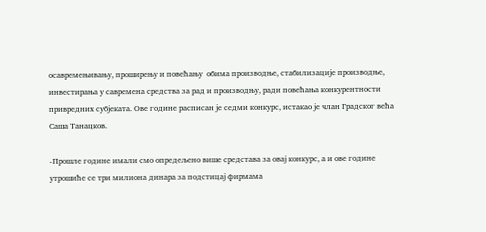осавремењивању, проширењу и повећању  обима производње, стабилизације производње, инвестирања у савремена средства за рад и производњу, ради повећања конкурентности привредних субјеката. Ове године расписан је седми конкурс, истакао је члан Градског већа Саша Танацков.

-Прошле године имали смо опредељено више средстава за овај конкурс, а и ове године утрошиће се три милиона динара за подстицај фирмама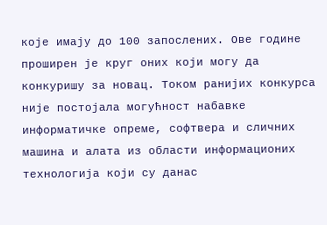које имају до 100 запослених. Ове године проширен је круг оних који могу да конкуришу за новац. Током ранијих конкурса није постојала могућност набавке информатичке опреме, софтвера и сличних машина и алата из области информационих технологија који су данас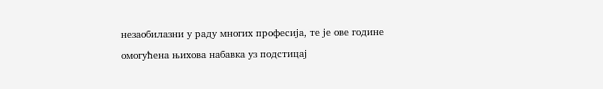незаобилазни у раду многих професија, те је ове године омогућена њихова набавка уз подстицај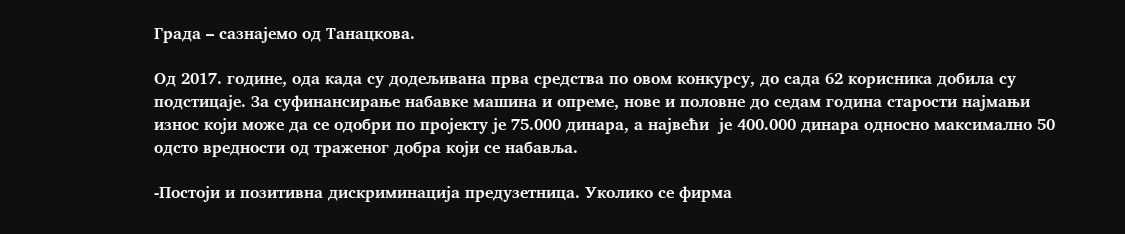Града – сазнајемо од Танацкова.

Од 2017. године, ода када су додељивана прва средства по овом конкурсу, до сада 62 корисника добила су подстицаје. За суфинансирање набавке машина и опреме, нове и половне до седам година старости најмањи износ који може да се одобри по пројекту је 75.000 динара, а највећи  је 400.000 динара односно максимално 50 одсто вредности од траженог добра који се набавља.

-Постоји и позитивна дискриминација предузетница. Уколико се фирма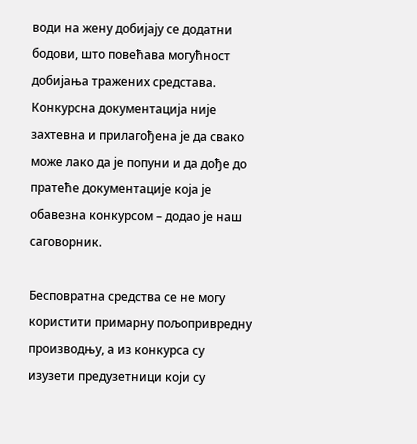води на жену добијају се додатни бодови, што повећава могућност добијања тражених средстава. Конкурсна документација није захтевна и прилагођена је да свако може лако да је попуни и да дође до пратеће документације која је обавезна конкурсом – додао је наш саговорник.

Бесповратна средства се не могу користити примарну пољопривредну производњу, а из конкурса су изузети предузетници који су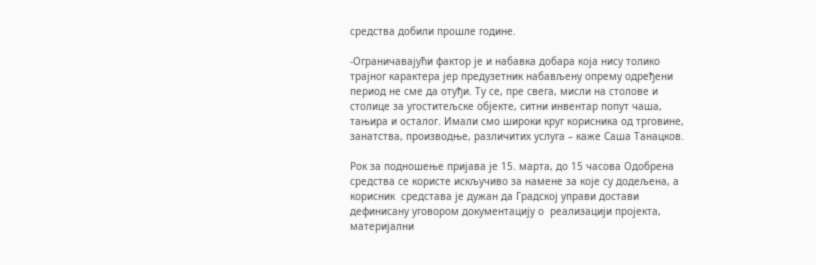средства добили прошле године.

-Ограничавајући фактор је и набавка добара која нису толико трајног карактера јер предузетник набављену опрему одређени период не сме да отуђи. Ту се, пре свега, мисли на столове и столице за угоститељске објекте, ситни инвентар попут чаша, тањира и осталог. Имали смо широки круг корисника од трговине, занатства, производње, различитих услуга – каже Саша Танацков.

Рок за подношење пријава је 15. марта, до 15 часова Одобрена средства се користе искључиво за намене за које су додељена, а корисник  средстава је дужан да Градској управи достави дефинисану уговором документацију о  реализацији пројекта, материјални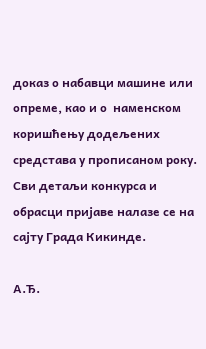доказ о набавци машине или опреме, као и о  наменском коришћењу додељених средстава у прописаном року. Сви детаљи конкурса и обрасци пријаве налазе се на сајту Града Кикинде.

А.Ђ.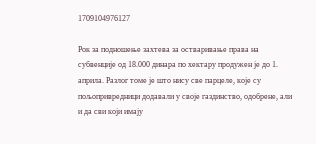1709104976127

Рок за подношење захтева за остваривање права на  субвенције од 18.000 динара по хектару продужен је до 1. априла. Разлог томе је што нису све парцеле, које су пољопривредници додавали у своје газдинство, одобрене, али и да сви који имају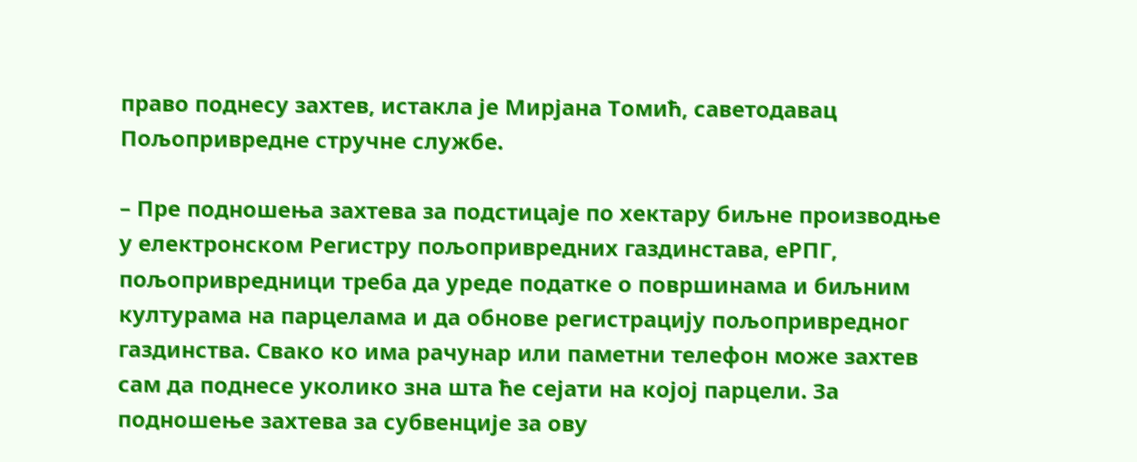право поднесу захтев, истакла је Мирјана Томић, саветодавац Пољопривредне стручне службе.

– Пре подношења захтева за подстицаје по хектару биљне производње у електронском Регистру пољопривредних газдинстава, еРПГ, пољопривредници треба да уреде податке о површинама и биљним културама на парцелама и да обнове регистрацију пољопривредног газдинства. Свако ко има рачунар или паметни телефон може захтев сам да поднесе уколико зна шта ће сејати на којој парцели. За подношење захтева за субвенције за ову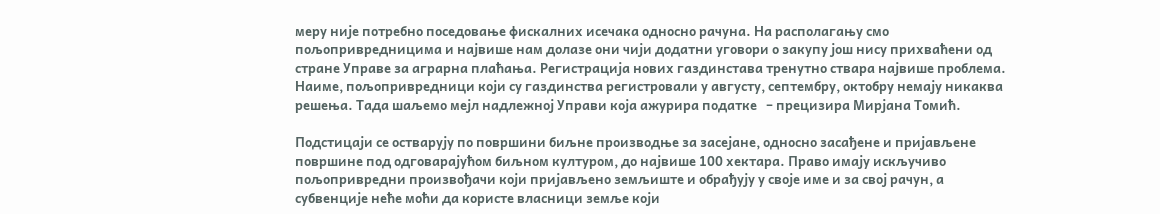меру није потребно поседовање фискалних исечака односно рачуна. На располагању смо пољопривредницима и највише нам долазе они чији додатни уговори о закупу још нису прихваћени од стране Управе за аграрна плаћања. Регистрација нових газдинстава тренутно ствара највише проблема. Наиме, пољопривредници који су газдинства регистровали у августу, септембру, октобру немају никаква решења. Тада шаљемо мејл надлежној Управи која ажурира податке   – прецизира Мирјана Томић.

Подстицаји се остварују по површини биљне производње за засејане, односно засађене и пријављене површине под одговарајућом биљном културом, до највише 100 хектара. Право имају искључиво пољопривредни произвођачи који пријављено земљиште и обрађују у своје име и за свој рачун, а субвенције неће моћи да користе власници земље који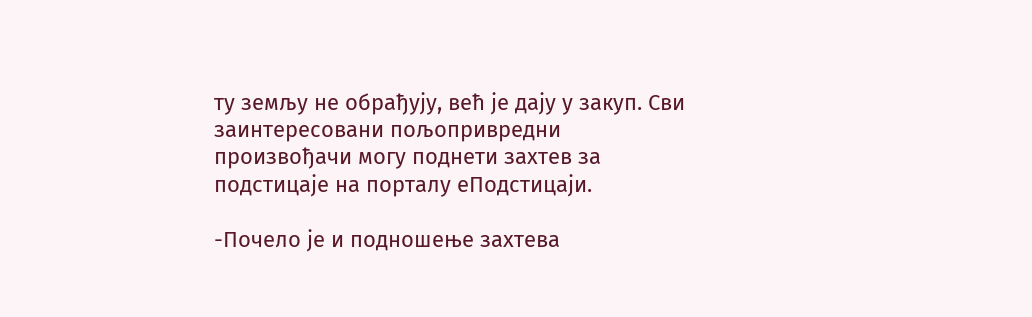ту земљу не обрађују, већ је дају у закуп. Сви заинтересовани пољопривредни произвођачи могу поднети захтев за подстицаје на порталу еПодстицаји.

-Почело је и подношење захтева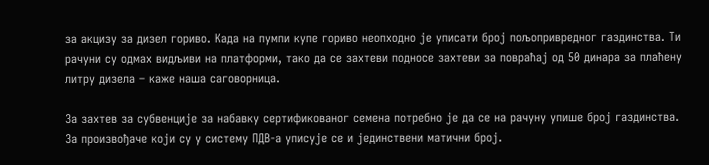за акцизу за дизел гориво. Када на пумпи купе гориво неопходно је уписати број пољопривредног газдинства. Ти рачуни су одмах видљиви на платформи, тако да се захтеви подносе захтеви за повраћај од 50 динара за плаћену литру дизела – каже наша саговорница.

За захтев за субвенције за набавку сертификованог семена потребно је да се на рачуну упише број газдинства.  За произвођаче који су у систему ПДВ-а уписује се и јединствени матични број.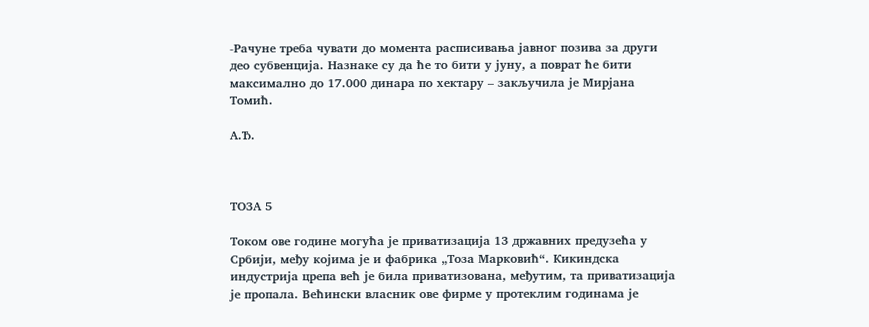-Рачуне треба чувати до момента расписивања јавног позива за други део субвенција. Назнаке су да ће то бити у јуну, а поврат ће бити максимално до 17.000 динара по хектару – закључила је Мирјана Томић.

А.Ђ.



ТОЗА 5

Током ове године могућа је приватизација 13 државних предузећа у Србији, међу којима је и фабрика „Тоза Марковић“. Кикиндска индустрија црепа већ је била приватизована, међутим, та приватизација је пропала. Већински власник ове фирме у протеклим годинама је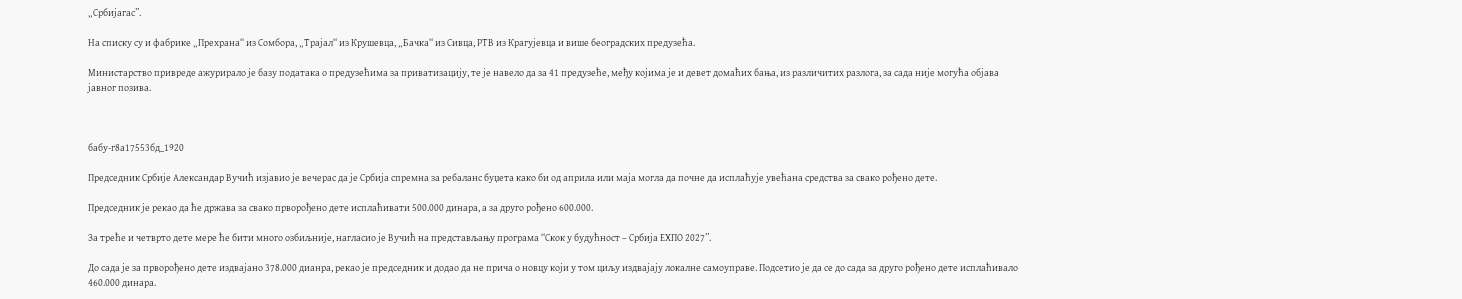„Србијагас”.

На списку су и фабрике „Прехрана“ из Сомбора, „Трајал“ из Крушевца, „Бачка“ из Сивца, РТВ из Крагујевца и више београдских предузећа.

Министарство привреде ажурирало је базу података о предузећима за приватизацију, те је навело да за 41 предузеће, међу којима је и девет домаћих бања, из различитих разлога, за сада није могућа објава јавног позива.



бабy-г8а17553бд_1920

Председник Србије Александар Вучић изјавио је вечерас да је Србија спремна за ребаланс буџета како би од априла или маја могла да почне да исплаћује увећана средства за свако рођено дете.

Председник је рекао да ће држава за свако прворођено дете исплаћивати 500.000 динара, а за друго рођено 600.000.

За треће и четврто дете мере ће бити много озбиљније, нагласио је Вучић на представљању програма “Скок у будућност – Србија ЕXПО 2027”.

До сада је за прворођено дете издвајано 378.000 дианра, рекао је председник и додао да не прича о новцу који у том циљу издвајају локалне самоуправе. Подсетио је да се до сада за друго рођено дете исплаћивало 460.000 динара.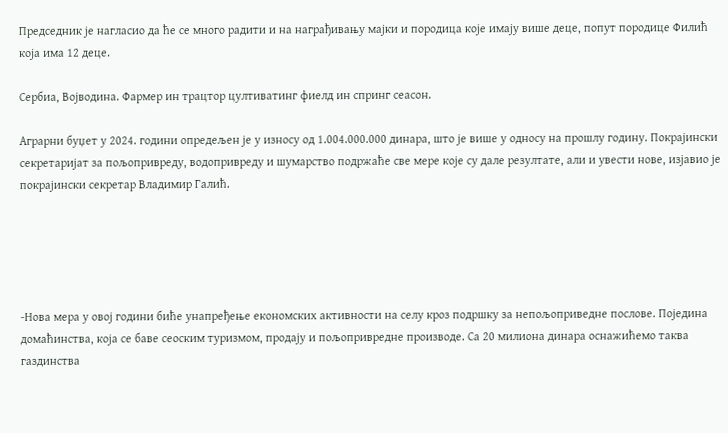Председник је нагласио да ће се много радити и на награђивању мајки и породица које имају више деце, попут породице Филић која има 12 деце.

Сербиа, Војводина. Фармер ин трацтор цултиватинг фиелд ин спринг сеасон.

Аграрни буџет у 2024. години опредељен је у износу од 1.004.000.000 динара, што је више у односу на прошлу годину. Покрајински секретаријат за пољопривреду, водопривреду и шумарство подржаће све мере које су дале резултате, али и увести нове, изјавио је покрајински секретар Владимир Галић.





-Нова мера у овој години биће унапређење економских активности на селу кроз подршку за непољоприведне послове. Поједина домаћинства, која се баве сеоским туризмом, продају и пољопривредне производе. Са 20 милиона динара оснажићемо таква газдинства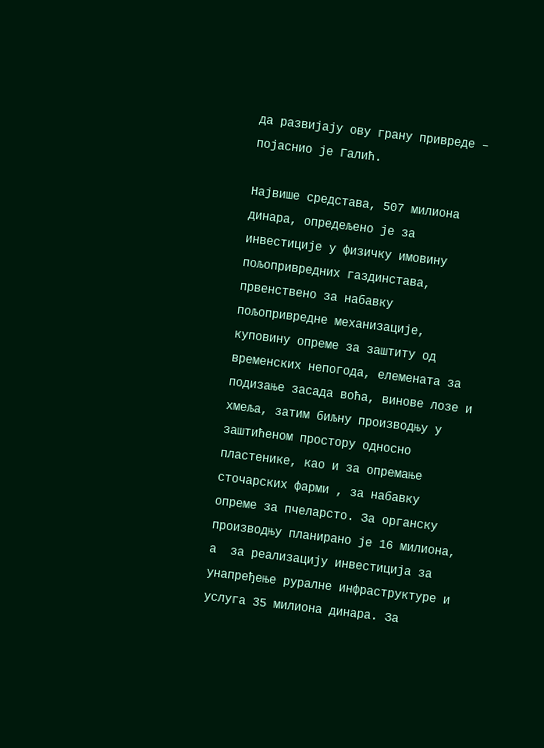да развијају ову грану привреде – појаснио је Галић.

Највише средстава, 507 милиона динара, опредељено је за инвестиције у физичку имовину пољопривредних газдинстава, првенствено за набавку пољопривредне механизације, куповину опреме за заштиту од временских непогода, елемената за подизање засада воћа, винове лозе и хмеља, затим биљну производњу у заштићеном простору односно пластенике, као и за опремање сточарских фарми , за набавку опреме за пчеларсто. За органску производњу планирано је 16 милиона, а  за реализацију инвестиција за унапређење руралне инфраструктуре и услуга 35 милиона динара. За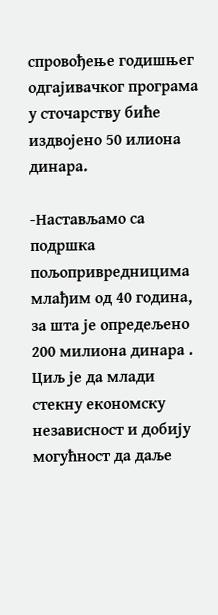спровођење годишњег одгајивачког програма у сточарству биће издвојено 50 илиона динара.

-Настављамо са подршка пољопривредницима млађим од 40 година, за шта је опредељено 200 милиона динара . Циљ је да млади стекну економску независност и добију могућност да даље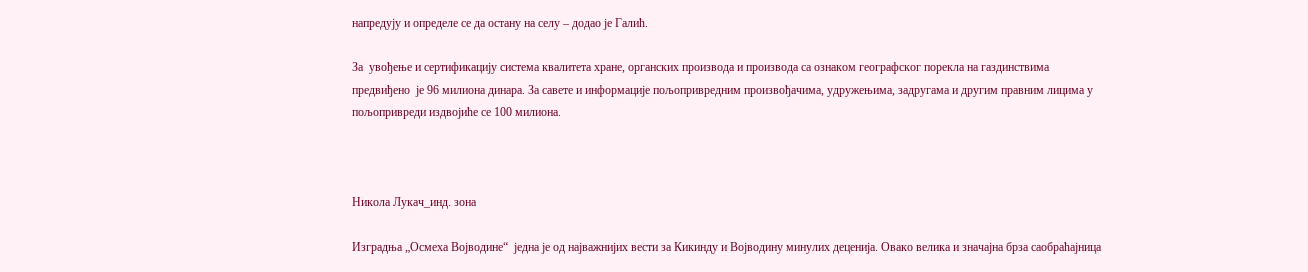напредују и определе се да остану на селу – додао је Галић.

За  увођење и сертификацију система квалитета хране, органских производа и производа са ознаком географског порекла на газдинствима предвиђено  је 96 милиона динара. За савете и информације пољопривредним произвођачима, удружењима, задругама и другим правним лицима у пољопривреди издвојиће се 100 милиона.



Никола Лукач_инд. зона

Изградња „Осмеха Војводине“  једна је од најважнијих вести за Кикинду и Војводину минулих деценија. Овако велика и значајна брза саобраћајница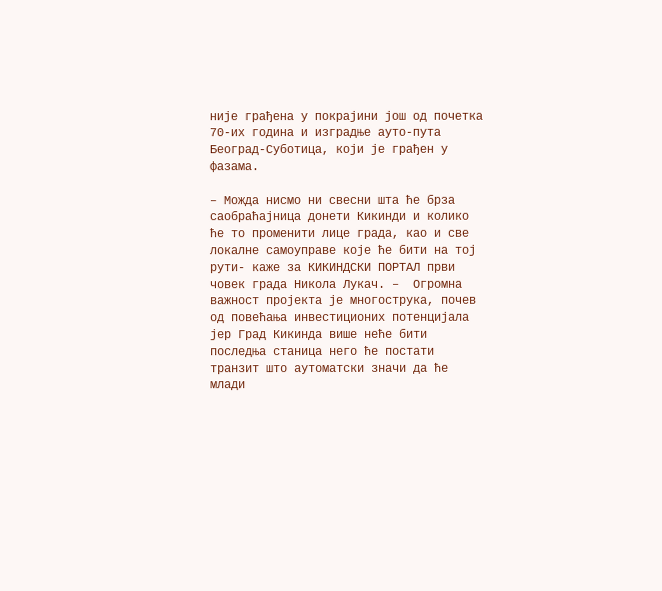није грађена у покрајини још од почетка 70-их година и изградње ауто-пута Београд-Суботица, који је грађен у фазама.

– Можда нисмо ни свесни шта ће брза саобраћајница донети Кикинди и колико ће то променити лице града, као и све локалне самоуправе које ће бити на тој рути- каже за КИКИНДСКИ ПОРТАЛ први човек града Никола Лукач. –  Огромна важност пројекта је многострука, почев од повећања инвестиционих потенцијала јер Град Кикинда више неће бити последња станица него ће постати транзит што аутоматски значи да ће млади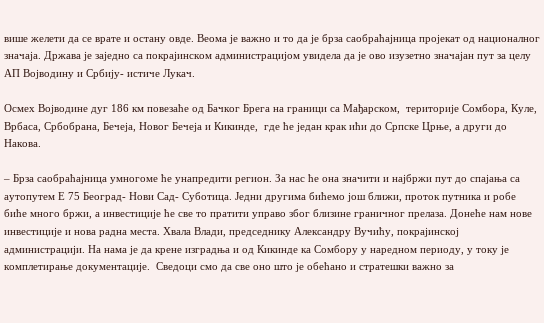више желети да се врате и остану овде. Веома је важно и то да је брза саобраћајница пројекат од националног значаја. Држава је заједно са покрајинском администрацијом увидела да је ово изузетно значајан пут за целу АП Војводину и Србију- истиче Лукач.

Осмех Војводине дуг 186 км повезаће од Бачког Брега на граници са Мађарском,  територије Сомбора, Куле, Врбаса, Србобрана, Бечеја, Новог Бечеја и Кикинде,  где ће један крак ићи до Српске Црње, а други до Накова.

– Брза саобраћајница умногоме ће унапредити регион. За нас ће она значити и најбржи пут до спајања са аутопутем Е 75 Београд- Нови Сад- Суботица. Једни другима бићемо још ближи, проток путника и робе биће много бржи, а инвестиције ће све то пратити управо због близине граничног прелаза. Донеће нам нове инвестиције и нова радна места. Хвала Влади, председнику Александру Вучићу, покрајинској администрацији. На нама је да крене изградња и од Кикинде ка Сомбору у наредном периоду, у току је комплетирање документације.  Сведоци смо да све оно што је обећано и стратешки важно за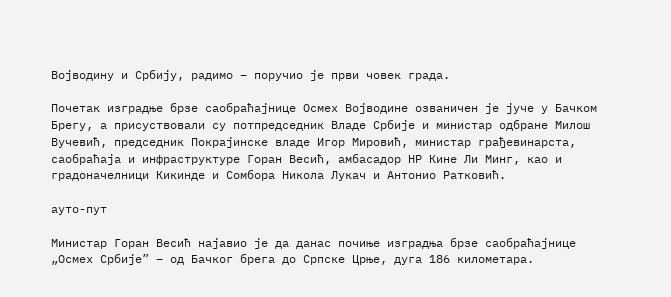Војводину и Србију, радимо – поручио је први човек града.

Почетак изградње брзе саобраћајнице Осмех Војводине озваничен је јуче у Бачком Брегу, а присуствовали су потпредседник Владе Србије и министар одбране Милош Вучевић, председник Покрајинске владе Игор Мировић, министар грађевинарста, саобраћаја и инфраструктуре Горан Весић, амбасадор НР Кине Ли Минг, као и градоначелници Кикинде и Сомбора Никола Лукач и Антонио Ратковић.

ауто-пут

Министар Горан Весић најавио је да данас почиње изградња брзе саобраћајнице „Осмех Србије” – од Бачког брега до Српске Црње, дуга 186 километара.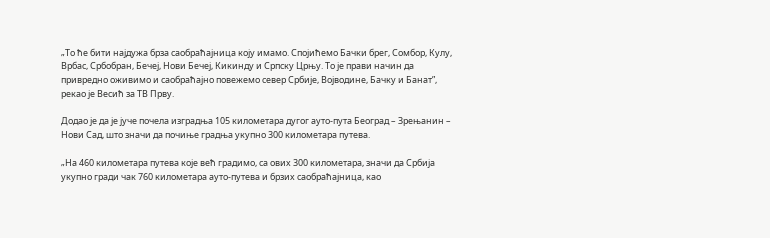„То ће бити најдужа брза саобраћајница коју имамо. Спојићемо Бачки брег, Сомбор, Кулу, Врбас, Србобран, Бечеј, Нови Бечеј, Кикинду и Српску Црњу. То је прави начин да привредно оживимо и саобраћајно повежемо север Србије, Војводине, Бачку и Банат”, рекао је Весић за ТВ Прву.

Додао је да је јуче почела изградња 105 километара дугог ауто-пута Београд – Зрењанин – Нови Сад, што значи да почиње градња укупно 300 километара путева.

„На 460 километара путева које већ градимо, са ових 300 километара, значи да Србија укупно гради чак 760 километара ауто-путева и брзих саобраћајница, као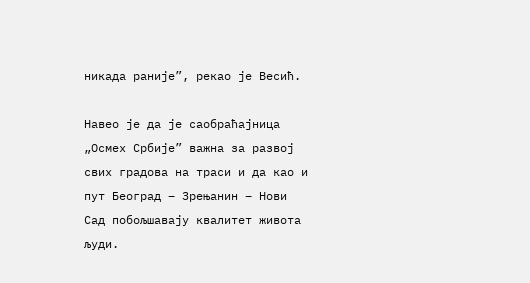никада раније”, рекао је Весић.

Навео је да је саобраћајница „Осмех Србије” важна за развој свих градова на траси и да као и пут Београд – Зрењанин – Нови Сад побољшавају квалитет живота људи.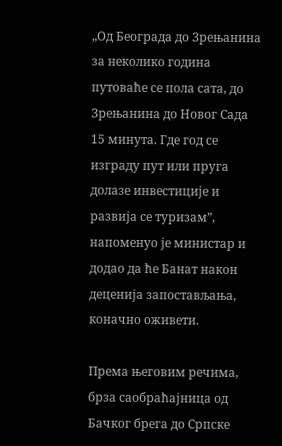„Од Београда до Зрењанина за неколико година путоваће се пола сата, до Зрењанина до Новог Сада 15 минута. Где год се изграду пут или пруга долазе инвестиције и развија се туризам”, напоменуо је министар и додао да ће Банат након деценија запостављања, коначно оживети.

Према његовим речима, брза саобраћајница од Бачког брега до Српске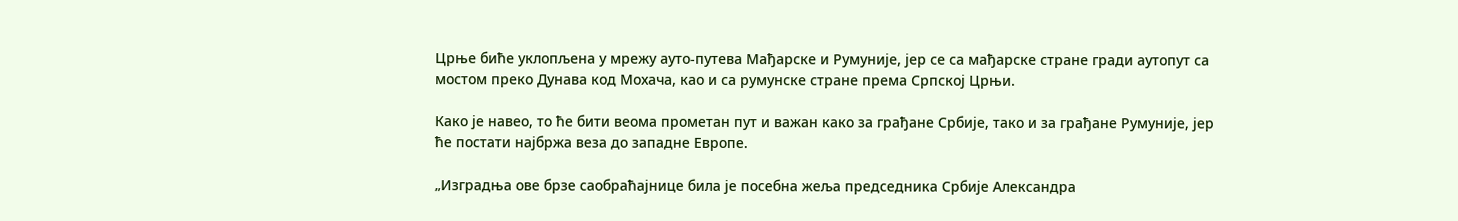Црње биће уклопљена у мрежу ауто-путева Мађарске и Румуније, јер се са мађарске стране гради аутопут са мостом преко Дунава код Мохача, као и са румунске стране према Српској Црњи.

Како је навео, то ће бити веома прометан пут и важан како за грађане Србије, тако и за грађане Румуније, јер ће постати најбржа веза до западне Европе.

„Изградња ове брзе саобраћајнице била је посебна жеља председника Србије Александра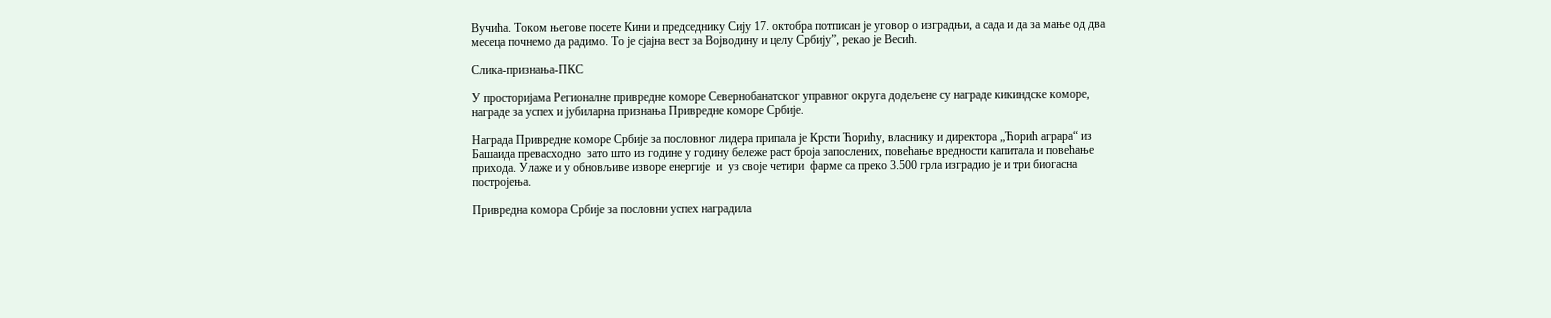Вучића. Током његове посете Кини и председнику Сију 17. октобра потписан је уговор о изградњи, а сада и да за мање од два месеца почнемо да радимо. То је сјајна вест за Војводину и целу Србију”, рекао је Весић.

Слика-признања-ПКС

У просторијама Регионалне привредне коморе Севернобанатског управног округа додељене су награде кикиндске коморе, награде за успех и јубиларна признања Привредне коморе Србије.

Награда Привредне коморе Србије за пословног лидера припала је Крсти Ћорићу, власнику и директора „Ћорић аграра“ из Башаида превасходно  зато што из године у годину бележе раст броја запослених, повећање вредности капитала и повећање прихода. Улаже и у обновљиве изворе енергије  и  уз своје четири  фарме са преко 3.500 грла изградио је и три биогасна постројења.

Привредна комора Србије за пословни успех наградила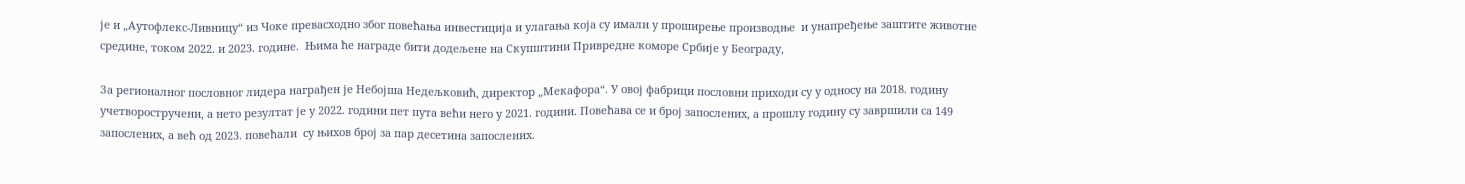је и „Аутофлекс-Ливницу“ из Чоке превасходно због повећања инвестиција и улагања која су имали у проширење производње  и унапређење заштите животне средине, током 2022. и 2023. године.  Њима ће награде бити додељене на Скупштини Привредне коморе Србије у Београду,

За регионалног пословног лидера награђен је Небојша Недељковић, директор „Мекафора“. У овој фабрици пословни приходи су у односу на 2018. годину учетворостручени, а нето резултат је у 2022. години пет пута већи него у 2021. години. Повећава се и број запослених, а прошлу годину су завршили са 149 запослених, а већ од 2023. повећали  су њихов број за пар десетина запослених.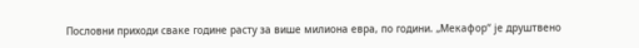Пословни приходи сваке године расту за више милиона евра, по години. „Мекафор“ је друштвено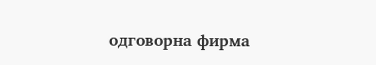одговорна фирма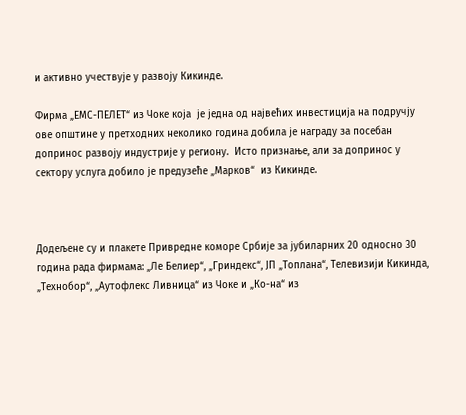и активно учествује у развоју Кикинде.

Фирма „ЕМС-ПЕЛЕТ“ из Чоке која  је једна од највећих инвестиција на подручју ове општине у претходних неколико година добила је награду за посебан допринос развоју индустрије у региону.  Исто признање, али за допринос у сектору услуга добило је предузеће „Марков“  из Кикинде.



Додељене су и плакете Привредне коморе Србије за јубиларних 20 односно 30 година рада фирмама: „Ле Белиер“, „Гриндекс“, ЈП „Топлана“, Телевизији Кикинда, „Технобор“, „Аутофлекс Ливница“ из Чоке и „Ко-на“ из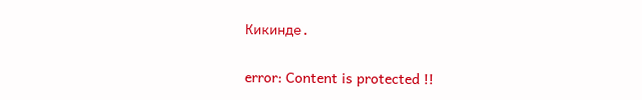Кикинде.

error: Content is protected !!